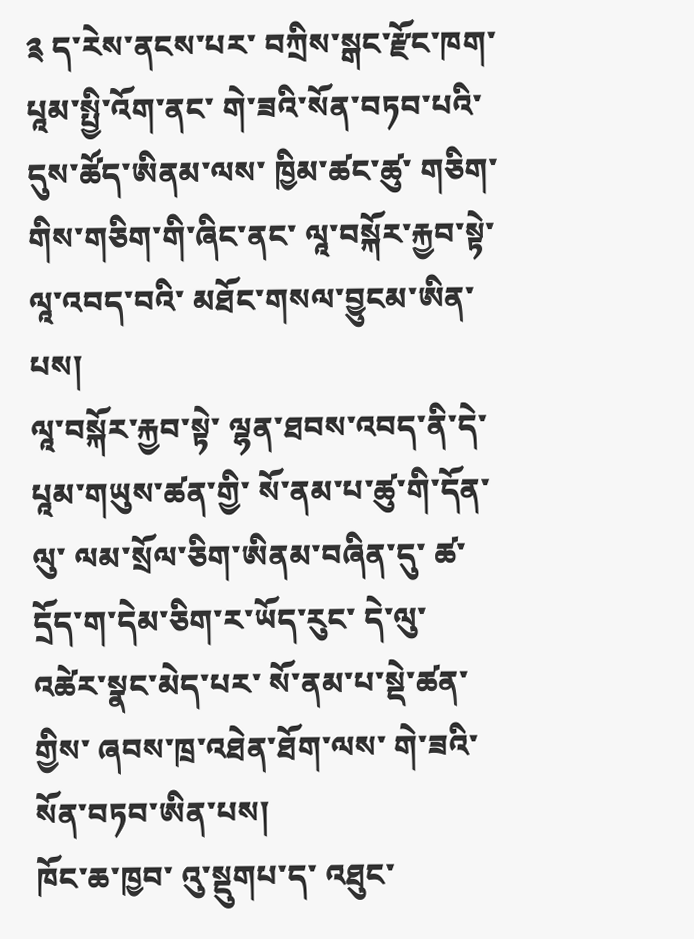༉ ད་རེས་ནངས་པར་ བཀྲིས་སྒང་རྫོང་ཁག་ པཱམ་སྤྱི་འོག་ནང་ གེ་ཟའི་སོན་བཏབ་པའི་ དུས་ཚོད་ཨིནམ་ལས་ ཁྱིམ་ཚང་ཚུ་ གཅིག་གིས་གཅིག་གི་ཞིང་ནང་ ལཱ་བསྐོར་རྐྱབ་སྟེ་ ལཱ་འབད་བའི་ མཐོང་གསལ་བྱུངམ་ཨིན་པས།
ལཱ་བསྐོར་རྐྱབ་སྟེ་ ལྷན་ཐབས་འབད་ནི་དེ་ པཱམ་གཡུས་ཚན་གྱི་ སོ་ནམ་པ་ཚུ་གི་དོན་ལུ་ ལམ་སྲོལ་ཅིག་ཨིནམ་བཞིན་དུ་ ཚ་དྲོད་ག་དེམ་ཅིག་ར་ཡོད་རུང་ དེ་ལུ་ འཚེར་སྣང་མེད་པར་ སོ་ནམ་པ་སྡེ་ཚན་གྱིས་ ཞབས་ཁྲ་འཐེན་ཐོག་ལས་ གེ་ཟའི་སོན་བཏབ་ཨིན་པས།
ཁོང་ཆ་ཁྱབ་ འུ་སྡུགཔ་ད་ འཐུང་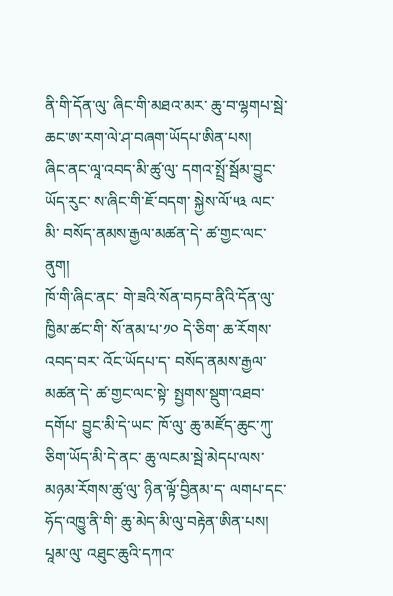ནི་གི་དོན་ལུ་ ཞིང་གི་མཐའ་མར་ ཆུ་བ་ལྷགཔ་སྦེ་ ཆང་ཨ་རག་ལེ་ཤ་བཞག་ཡོདཔ་ཨིན་པས།
ཞིང་ནང་ལཱ་འབད་མི་ཚུ་ལུ་ དགའ་སྤྲོ་སྦོམ་བྱུང་ཡོད་རུང་ ས་ཞིང་གི་ཇོ་བདག་ སྐྱེས་ལོ་༥༣ ལང་མི་ བསོད་ནམས་རྒྱལ་མཚན་དེ་ ཚ་གྱང་ལང་ནུག།
ཁོ་གི་ཞིང་ནང་ གེ་ཟའི་སོན་བཏབ་ནིའི་དོན་ལུ་ ཁྱིམ་ཚང་གི་ སོ་ནམ་པ་༡༠ དེ་ཅིག་ ཆ་རོགས་འབད་བར་ འོང་ཡོདཔ་ད་ བསོད་ནམས་རྒྱལ་མཚན་དེ་ ཚ་གྱང་ལང་སྟེ་ སྤྱགས་སྡུག་འཐབ་དགོཔ་ བྱུང་མི་དེ་ཡང་ ཁོ་ལུ་ ཆུ་མཛོད་ཆུང་ཀུ་ཅིག་ཡོད་མི་དེ་ནང་ ཆུ་ལངམ་སྦེ་མེདཔ་ལས་ མཉམ་རོགས་ཚུ་ལུ་ ཉིན་ལྟོ་བྱིནམ་ད་ ལགཔ་དང་ཧོད་འཁྱུ་ནི་གི་ ཆུ་མེད་མི་ལུ་བརྟེན་ཨིན་པས།
པཱམ་ལུ་ འཐུང་ཆུའི་དཀའ་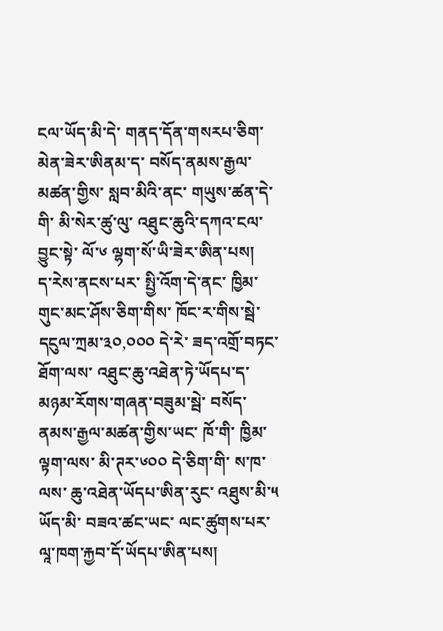ངལ་ཡོད་མི་དེ་ གནད་དོན་གསརཔ་ཅིག་མེན་ཟེར་ཨིནམ་ད་ བསོད་ནམས་རྒྱལ་མཚན་གྱིས་ སླབ་མིའི་ནང་ གཡུས་ཚན་དེ་གི་ མི་སེར་ཚུ་ལུ་ འཐུང་ཆུའི་དཀའ་ངལ་བྱུང་སྟེ་ ལོ་༦ ལྷག་སོ་ཡི་ཟེར་ཨིན་པས།
ད་རེས་ནངས་པར་ སྤྱི་འོག་དེ་ནང་ ཁྱིམ་གུང་མང་ཤོས་ཅིག་གིས་ ཁོང་ར་གིས་སྦེ་ དངུལ་ཀྲམ་༣༠,༠༠༠ དེ་རེ་ ཟད་འགྲོ་བཏང་ཐོག་ལས་ འཐུང་ཆུ་འཐེན་ཏེ་ཡོདཔ་ད་ མཉམ་རོགས་གཞན་བཟུམ་སྦེ་ བསོད་ནམས་རྒྱལ་མཚན་གྱིས་ཡང་ ཁོ་གི་ ཁྱིམ་ལྟག་ལས་ མི་ཊར་༦༠༠ དེ་ཅིག་གི་ ས་ཁ་ལས་ ཆུ་འཐེན་ཡོདཔ་ཨིན་རུང་ འཐུས་མི་༥ ཡོད་མི་ བཟའ་ཚང་ཡང་ ལང་ཚུགས་པར་ ལཱ་ཁག་རྐྱབ་དོ་ཡོདཔ་ཨིན་པས།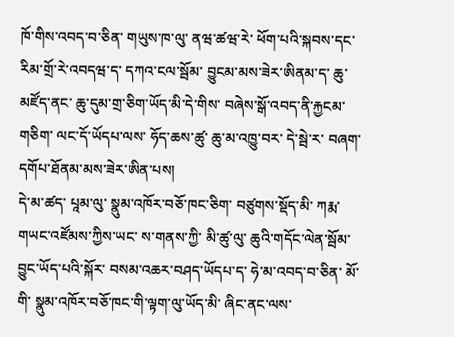ཁོ་གིས་འབད་བ་ཅིན་ གཡུས་ཁ་ལུ་ ནཝ་ཚཝ་རེ་ ཕོག་པའི་སྐབས་དང་ རིམ་གྲོ་རེ་འབདཝ་ད་ དཀའ་ངལ་སྦོམ་ བྱུངམ་མས་ཟེར་ཨིནམ་ད་ ཆུ་མཛོད་ནང་ ཆུ་དུམ་གྲ་ཅིག་ཡོད་མི་དེ་གིས་ བཞེས་སྒོ་འབད་ནི་རྐྱངམ་གཅིག་ ལང་དོ་ཡོདཔ་ལས་ ཧོད་ཆས་ཚུ་ ཆུ་མ་འཁྱུ་བར་ དེ་སྦེ་ར་ བཞག་དགོཔ་ཐོནམ་མས་ཟེར་ཨིན་པས།
དེ་མ་ཚད་ པཱམ་ལུ་ སྣུམ་འཁོར་བཅོ་ཁང་ཅིག་ བཙུགས་སྡོད་མི་ ཀརྨ་གཡང་འཛོམས་ཀྱིས་ཡང་ ས་གནས་ཀྱི་ མི་ཚུ་ལུ་ ཆུའི་གདོང་ལེན་སྦོམ་བྱུང་ཡོད་པའི་སྐོར་ བསམ་འཆར་བཤད་ཡོདཔ་ད་ ཧེ་མ་འབད་བ་ཅིན་ མོ་གི་ སྣུམ་འཁོར་བཅོ་ཁང་གི་ལྟག་ལུ་ཡོད་མི་ ཞིང་ནང་ལས་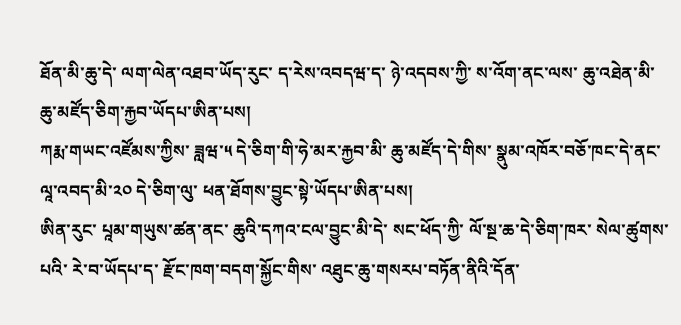ཐོན་མི་ཆུ་དེ་ ལག་ལེན་འཐབ་ཡོད་རུང་ ད་རེས་འབདཝ་ད་ ཉེ་འདབས་ཀྱི་ ས་འོག་ནང་ལས་ ཆུ་འཐེན་མི་ ཆུ་མཛོད་ཅིག་རྐྱབ་ཡོདཔ་ཨིན་པས།
ཀརྨ་གཡང་འཛོམས་ཀྱིས་ ཟླཝ་༥ དེ་ཅིག་གི་ཧེ་མར་རྐྱབ་མི་ ཆུ་མཛོད་དེ་གིས་ སྣུམ་འཁོར་བཅོ་ཁང་དེ་ནང་ ལཱ་འབད་མི་༢༠ དེ་ཅིག་ལུ་ ཕན་ཐོགས་བྱུང་སྟེ་ཡོདཔ་ཨིན་པས།
ཨིན་རུང་ པཱམ་གཡུས་ཚན་ནང་ ཆུའི་དཀའ་ངལ་བྱུང་མི་དེ་ སང་ཕོད་ཀྱི་ ལོ་སྔ་ཆ་དེ་ཅིག་ཁར་ སེལ་ཚུགས་པའི་ རེ་བ་ཡོདཔ་ད་ རྫོང་ཁག་བདག་སྐྱོང་གིས་ འཐུང་ཆུ་གསརཔ་བཏོན་ནིའི་དོན་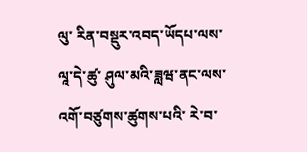ལུ་ རིན་བསྡུར་འབད་ཡོདཔ་ལས་ ལཱ་དེ་ཚུ་ ཤུལ་མའི་ཟླཝ་ནང་ལས་ འགོ་བཙུགས་ཚུགས་པའི་ རེ་བ་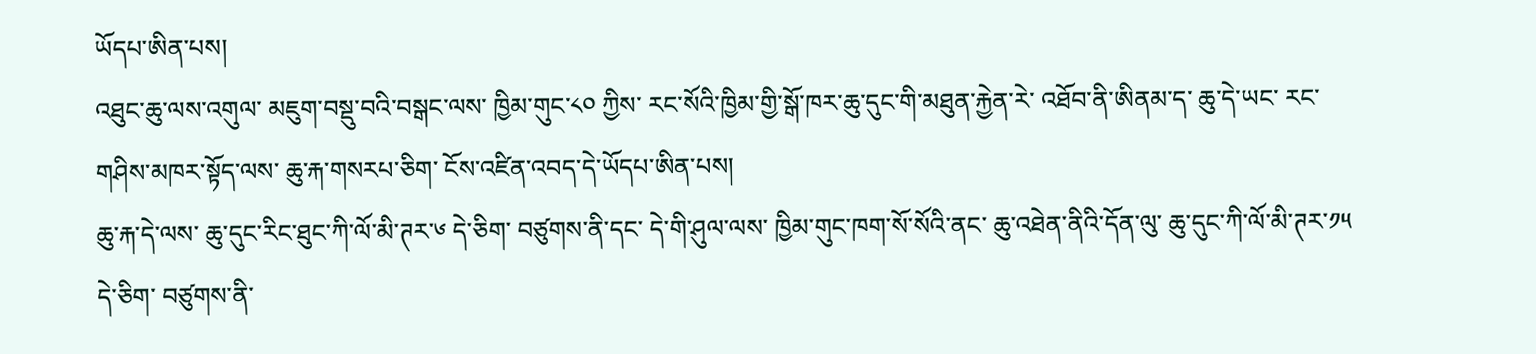ཡོདཔ་ཨིན་པས།
འཐུང་ཆུ་ལས་འགུལ་ མཇུག་བསྡུ་བའི་བསྒང་ལས་ ཁྱིམ་གུང་༨༠ ཀྱིས་ རང་སོའི་ཁྱིམ་གྱི་སྒོ་ཁར་ཆུ་དུང་གི་མཐུན་རྐྱེན་རེ་ འཐོབ་ནི་ཨིནམ་ད་ ཆུ་དེ་ཡང་ རང་གཤིས་མཁར་སྟོད་ལས་ ཆུ་རྐ་གསརཔ་ཅིག་ ངོས་འཛིན་འབད་དེ་ཡོདཔ་ཨིན་པས།
ཆུ་རྐ་དེ་ལས་ ཆུ་དུང་རིང་ཐུང་ཀི་ལོ་མི་ཊར་༦ དེ་ཅིག་ བཙུགས་ནི་དང་ དེ་གི་ཤུལ་ལས་ ཁྱིམ་གུང་ཁག་སོ་སོའི་ནང་ ཆུ་འཐེན་ནིའི་དོན་ལུ་ ཆུ་དུང་ཀི་ལོ་མི་ཊར་༡༥ དེ་ཅིག་ བཙུགས་ནི་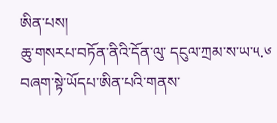ཨིན་པས།
ཆུ་གསརཔ་བཏོན་ནིའི་དོན་ལུ་ དངུལ་ཀྲམ་ས་ཡ་༥.༦ བཞག་སྟེ་ཡོདཔ་ཨིན་པའི་གནས་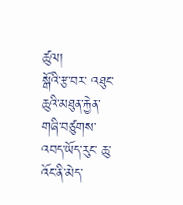ཚུལ།
སྒོའི་རྩ་བར་ འཐུང་ཆུའི་མཐུན་རྐྱེན་གཞི་བཙུགས་འབད་ཡོད་རུང་ ཆུ་འོང་ནི་མེད་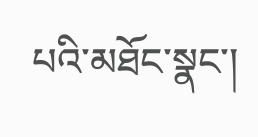པའི་མཐོང་སྣང་།